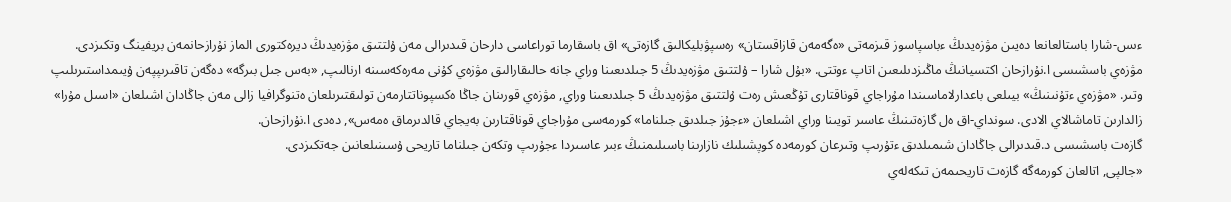ءىس-شارا باستالعانعا دەيىن مۋزەيدىڭ ءباسپاسوز قىزمەتى «ەگەمەن قازاقستان» رەسپۋبليكالىق گازەتى» اق باسقارما توراعاسى دارحان قىدىرالى مەن ۇلتتىق مۋزەيدىڭ ديرەكتورى الماز نۇرازحانمەن بريفينگ وتكىزدى.
مۋزەي باسشىسى ا.نۇرازحان اكتسيانىڭ ماڭىزدىلىعىن اتاپ ءوتتى. «بۇل شارا – ۇلتتىق مۋزەيدىڭ 5 جىلدىعىنا وراي جانە حالىقارالىق مۋزەي كۇنى مەرەكەسىنە ارنالىپ, «بەس جىل بىرگە» دەگەن تاقىرىپپەن ۇيىمداستىرىلىپ وتىر. «مۋزەي ءتۇنىنىڭ» بيىلعى باعدارلاماسىندا مۇراجاي قوناقتارى تۇڭعىش رەت ۇلتتىق مۋزەيدىڭ 5 جىلدىعىنا وراي, مۋزەي قورىنان جاڭا ەكسپوناتتارمەن تولىقتىرىلعان ەتنوگرافيا زالى مەن جاڭادان اشىلعان «اسىل مۇرا» زالدارىن تاماشالاي الادى. سونداي-اق ەل گازەتىنىڭ عاسىر تويىنا وراي اشىلعان «ءجۇز جىلدىق جىلناما» كورمەسى مۇراجاي قوناقتارىن بەيجاي قالدىرماق ەمەس», دەدى ا.نۇرازحان.
گازەت باسشىسى د.قىدىرالى جاڭادان شىمىلدىق ءتۇرىپ وتىرعان كورمەدە كوپشىلىك نازارىنا باسىلىمنىڭ ءبىر عاسىردا ءجۇرىپ وتكەن جىلناما تاريحى ۇسىنىلعانىن جەتكىزدى.
«جالپى, اتالعان كورمەگە گازەت تاريحىمەن تىكەلەي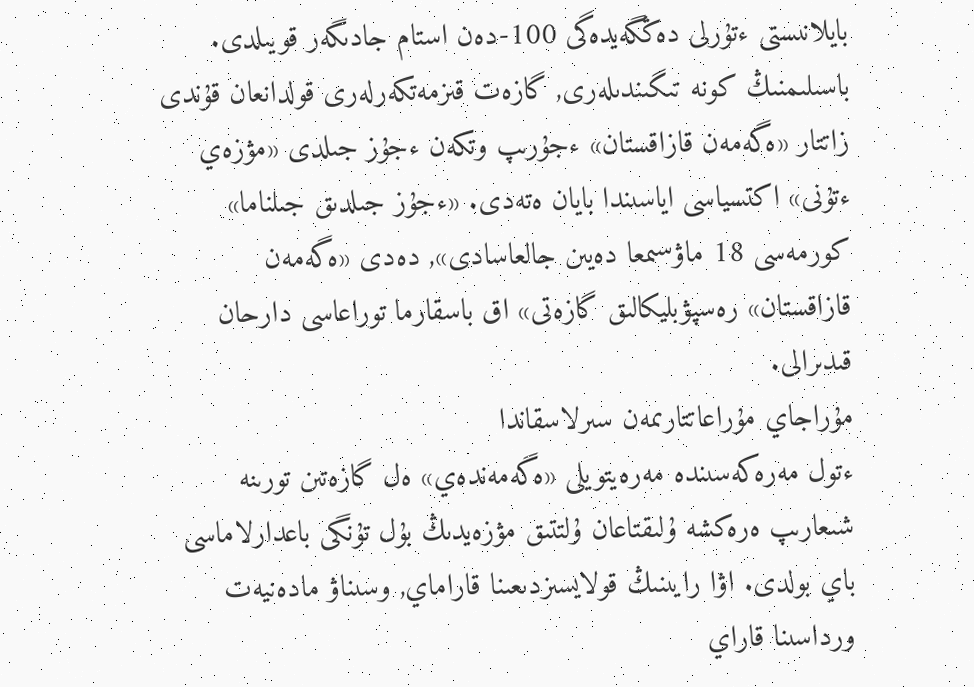بايلانىستى ءتۇرلى دەڭگەيدەگى 100-دەن استام جادىگەر قويىلدى. باسىلىمنىڭ كونە تىگىندىلەرى, گازەت قىزمەتكەرلەرى قولدانعان قۇندى زاتتار «ەگەمەن قازاقستان» ءجۇرىپ وتكەن ءجۇز جىلدى «مۋزەي ءتۇنى» اكتسياسى اياسىندا بايان ەتەدى. «ءجۇز جىلدىق جىلناما» كورمەسى 18 ماۋسىمعا دەيىن جالعاسادى», دەدى «ەگەمەن قازاقستان» رەسپۋبليكالىق گازەتى» اق باسقارما توراعاسى دارحان قىدىرالى.
مۇراجاي مۇراعاتتارىمەن سىرلاسقاندا
ءتول مەرەكەسىندە مەرەيتويلى «ەگەمەندەي» ەل گازەتىن تورىنە شىعارىپ ەرەكشە ۇلىقتاعان ۇلتتىق مۋزەيدىڭ بۇل تۇنگى باعدارلاماسى باي بولدى. اۋا رايىنىڭ قولايسىزدىعىنا قاراماي, وسىناۋ مادەنيەت ورداسىنا قاراي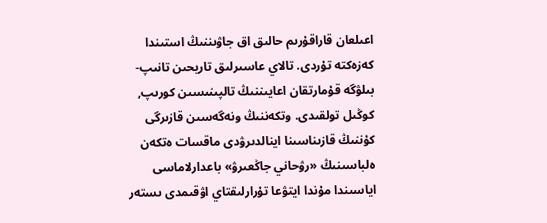اعىلعان قاراقۇرىم حالىق اق جاۋىننىڭ استىندا كەزەكتە تۇردى. تالاي عاسىرلىق تاريحىن تانىپ-بىلۋگە قۇمارتقان اعايىننىڭ تالپىنىسىن كورىپ, كوڭىل تولقىدى. وتكەننىڭ ونەگەسىن قازىرگى كۇننىڭ قازىناسىنا اينالدىرۋدى ماقسات ەتكەن ەلباسىنىڭ «رۋحاني جاڭعىرۋ» باعدارلاماسى اياسىندا مۇندا ايتۋعا تۇرارلىقتاي اۋقىمدى ىستەر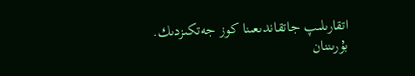اتقارىلىپ جاتقاندىعىنا كوز جەتكىزدىك.
بۇرىننان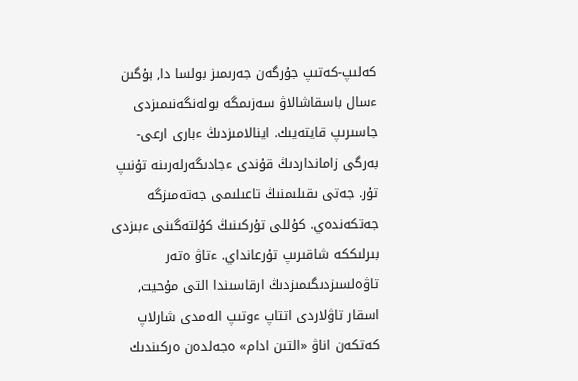كەلىپ-كەتىپ جۇرگەن جەرىمىز بولسا دا, بۇگىن ءسال باسقاشالاۋ سەزىمگە بولەنگەنىمىزدى جاسىرىپ قايتەيىك. اينالامىزدىڭ ءبارى ارعى-بەرگى زامانداردىڭ قۇندى ءجادىگەرلەرىنە تۇنىپ تۇر. جەتى ىقىلىمنىڭ تاعىلىمى جەتەمىزگە جەتكەندەي. كۇللى تۇركىنىڭ كۇلتەگىنى ءبىزدى بىرلىككە شاقىرىپ تۇرعانداي. ءتاۋ ەتەر تاۋەلسىزدىگىمىزدىڭ ارقاسىندا التى مۇحيت, اسقار تاۋلاردى اتتاپ ءوتىپ الەمدى شارلاپ كەتكەن اناۋ «التىن ادام» ەجەلدەن ەركىندىك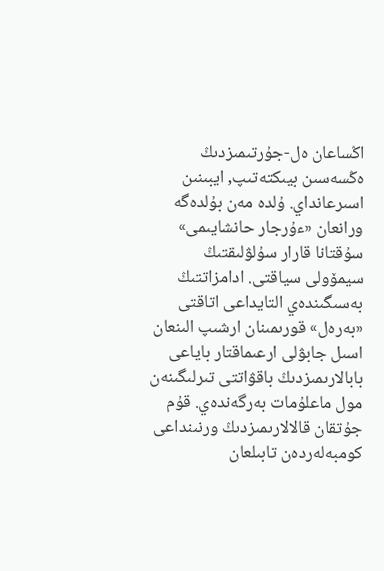اڭساعان ەل-جۇرتىمىزدىڭ ەڭسەسىن بيىكتەتىپ, ايبىنىن اسىرعانداي. ۇلدە مەن بۇلدەگە ورانعان «ءۇرجار حانشايىمى» سۇقتانا قارار سۇلۋلىقتىڭ سيمۆولى سياقتى. ادامزاتتىڭ بەسىگىندەي التايداعى اتاقتى «بەرەل» قورىمىنان ارشىپ الىنعان اسىل جابۋلى ارعىماقتار باياعى بابالارىمىزدىڭ باقۋاتتى تىرلىگىنەن مول ماعلۇمات بەرگەندەي. قۇم جۇتقان قالالارىمىزدىڭ ورنىنداعى كومبەلەردەن تابىلعان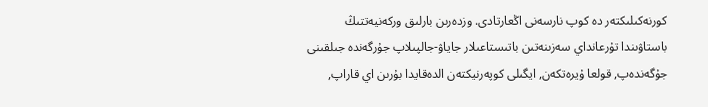كورنەكىلىكتەر دە كوپ نارسەنى اڭعارتادى. وزدەرىن بارلىق وركەنيەتتىڭ باستاۋىندا تۇرعانداي سەزىنەتىن باتىستاعىلار جاياۋ-جالپىلاپ جۇرگەندە جىلقىنى جۇگەندەپ, قولعا ۇيرەتكەن, ايگىلى كوپەرنيكتەن الدەقايدا بۇرىن اي قاراپ,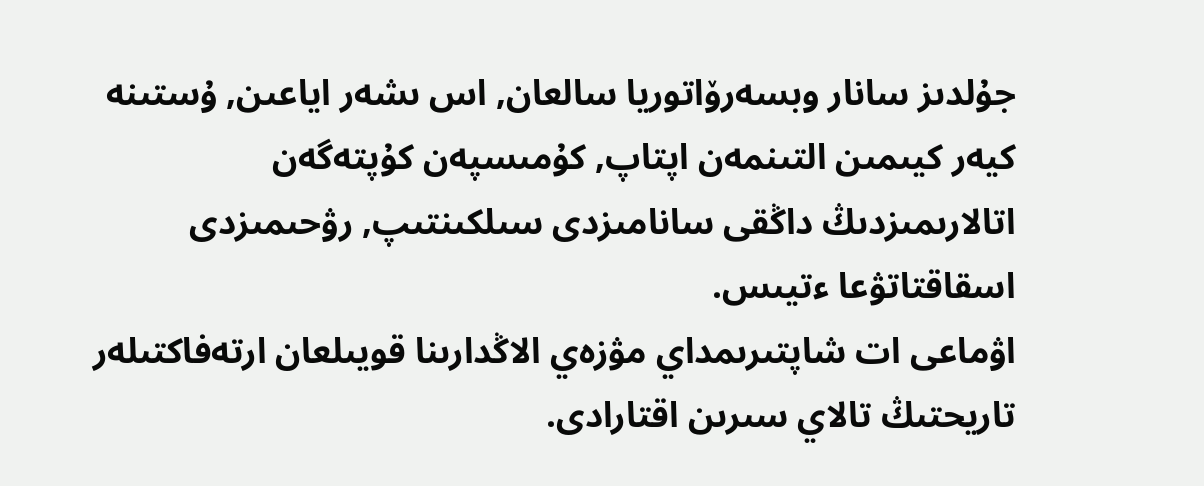جۇلدىز سانار وبسەرۆاتوريا سالعان, اس ىشەر اياعىن, ۇستىنە كيەر كيىمىن التىنمەن اپتاپ, كۇمىسپەن كۇپتەگەن اتالارىمىزدىڭ داڭقى سانامىزدى سىلكىنتىپ, رۋحىمىزدى اسقاقتاتۋعا ءتيىس.
اۋماعى ات شاپتىرىمداي مۋزەي الاڭدارىنا قويىلعان ارتەفاكتىلەر تاريحتىڭ تالاي سىرىن اقتارادى.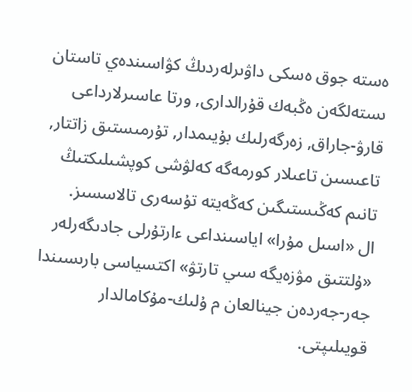ەستە جوق ەسكى داۋىرلەردىڭ كۋاسىندەي تاستان ىستەلگەن ەڭبەك قۇرالدارى, ورتا عاسىرلارداعى قارۋ-جاراق, زەرگەرلىك بۇيىمدار, تۇرمىستىق زاتتار, تاعىسىن تاعىلار كورمەگە كەلۋشى كوپشىلىكتىڭ تانىم كەڭىستىگىن كەڭەيتە تۇسەرى تالاسسىز.
ال «اسىل مۇرا» اياسىنداعى ءارتۇرلى جادىگەرلەر «ۇلتتىق مۋزەيگە سىي تارتۋ» اكتسياسى بارىسىندا جەر-جەردەن جينالعان م ۇلىك-مۇكامالدار قويىلىپتى.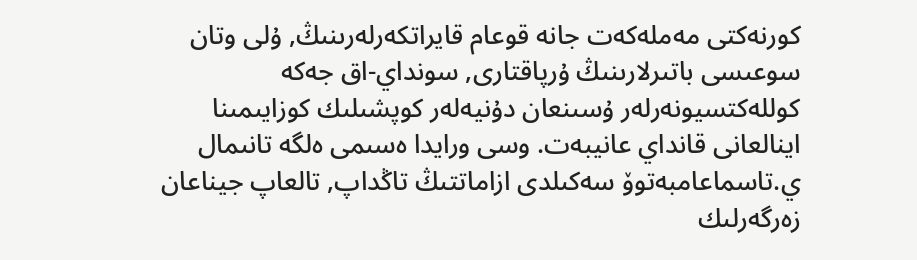كورنەكتى مەملەكەت جانە قوعام قايراتكەرلەرىنىڭ, ۇلى وتان سوعىسى باتىرلارىنىڭ ۇرپاقتارى, سونداي-اق جەكە كوللەكتسيونەرلەر ۇسىنعان دۇنيەلەر كوپشىلىك كوزايىمىنا اينالعانى قانداي عانيبەت. وسى ورايدا ەسىمى ەلگە تانىمال ي.تاسماعامبەتوۆ سەكىلدى ازاماتتىڭ تاڭداپ, تالعاپ جيناعان زەرگەرلىك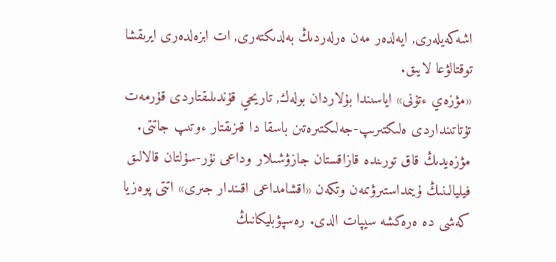اشەكەيلەرى, ايەلدەر مەن ەرلەردىڭ بەلدىكتەرى, ات ابزەلدەرى ايرىقشا توقتالۋعا لايىق.
«مۋزەي ءتۇنى» اياسىندا بۇلاردان بولەك, تاريحي قۇندىلىقتاردى قۇرمەت تۇتاتىنداردى ەلىكتىرىپ-جەلىكتىرەتىن باسقا دا قىزىقتار ءوتىپ جاتتى. مۋزەيدىڭ قاق تورىندە قازاقستان جازۋشىلار وداعى نۇر-سۇلتان قالالىق فيليالىنىڭ ۇيىمداستىرۋىمەن وتكەن «اقشامداعى اقىندار جىرى» اتتى پوەزيا كەشى دە ەرەكشە سيپات الدى. رەسپۋبليكانىڭ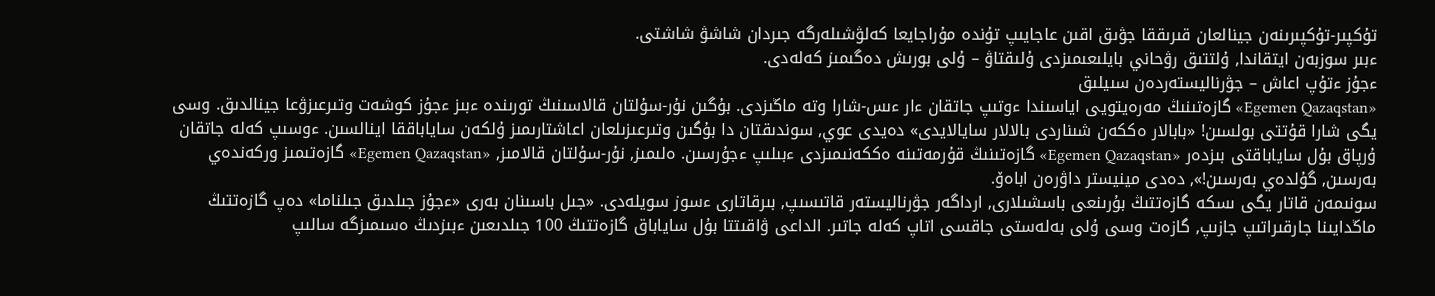تۇكپىر-تۇكپىرىنەن جينالعان قىرىققا جۋىق اقىن عاجايىپ تۇندە مۇراجايعا كەلۋشىلەرگە جىردان شاشۋ شاشتى.
ءبىر سوزبەن ايتقاندا, ۇلتتىق رۋحاني بايلىعىمىزدى ۇلىقتاۋ – ۇلى بورىش دەگىمىز كەلەدى.
ءجۇز ءتۇپ اعاش – جۋرناليستەردەن سىيلىق
«Egemen Qazaqstan» گازەتىنىڭ مەرەيتويى اياسىندا ءوتىپ جاتقان ءار ءىس-شارا وتە ماڭىزدى. بۇگىن نۇر-سۇلتان قالاسىنىڭ تورىندە ءبىز ءجۇز كوشەت وتىرعىزۋعا جينالدىق. وسى يگى شارا قۇتتى بولسىن! «بابالار ەككەن شىناردى بالالار سايالايدى» دەيدى عوي, سوندىقتان دا بۇگىن وتىرعىزىلعان اعاشتارىمىز ۇلكەن ساياباققا اينالسىن. ءوسىپ كەلە جاتقان ۇرپاق بۇل ساياباقتى بىزدەر «Egemen Qazaqstan» گازەتىنىڭ قۇرمەتىنە ەككەنىمىزدى ءبىلىپ ءجۇرسىن. ەلىمىز, نۇر-سۇلتان قالامىز, «Egemen Qazaqstan» گازەتىمىز وركەندەي بەرسىن, گۇلدەي بەرسىن!», دەدى مينيستر داۋرەن اباەۆ.
سونىمەن قاتار يگى ىسكە گازەتتىڭ بۇرىنعى باسشىلارى, ارداگەر جۋرناليستەر قاتىسىپ, بىرقاتارى ءسوز سويلەدى. «جىل باسىنان بەرى «ءجۇز جىلدىق جىلناما» دەپ گازەتتىڭ ماڭدايىنا جارقىراتىپ جازىپ, گازەت وسى ۇلى بەلەستى جاقسى اتاپ كەلە جاتىر. الداعى ۋاقىتتا بۇل ساياباق گازەتتىڭ 100 جىلدىعىن ءبىزدىڭ ەسىمىزگە سالىپ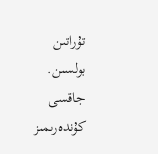تۇراتىن بولسىن. جاقسى كۇندەرىمىز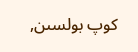كوپ بولسىن,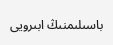باسىلىمنىڭ ابىرويى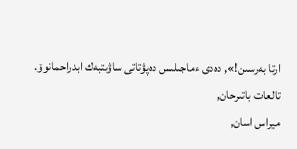ارتا بەرسىن!», دەدى ءماجىلىس دەپۋتاتى ساۋىتبەك ابدراحمانوۆ.
تالعات باتىرحان,
ميراس اسان,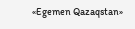«Egemen Qazaqstan»